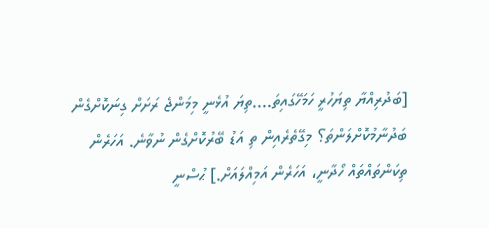[ބަދުރިއްޔާ ތިޔަހުރީ ހަމަހޭގައިތަ....ތިޔަ އުޅެނީ މިމަންޖެ ރަށަށް ގިނަކޮށްގެން ބަދުނާމުކޮށްލަންތަ؟ މިގޭތެރެއިން ތި އަޑު ބޭރުކޮށްގެން ނުވާނެ. އަހަރެން ތިކަންތައްތައް ހޯދާނީ، އަހަރެން އަމިއްލައަށް.] ޙުސްނީ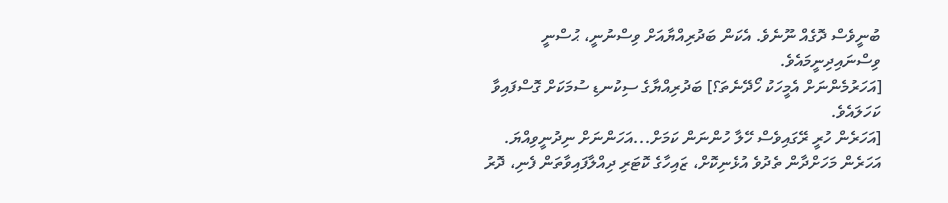ބުނީވެސް ދޮގެއް ނޫނެވެ. އެކަން ބަދުރިއްޔާއަށް ވިސްނުނީ، ޙުސްނީ ވިސްނައިދިނީމައެވެ.
[އަހަރުމެންނަށް އެމީހަކު ހޯދޭނެތަ؟] ބަދުރިއްޔާގެ ސިކުނޑި ސުމަކަށް ގޮސްފައިވާ ކަހަލައެވެ.
[އަހަރެން ހުރީ ރޭގައިވެސް ހޭލާ ހުންނަން ކަމަށް...އަހަންނަށް ނިދުނީވިއްޔަ. އަހަރެން މަހަށްދާން ތެދުވެ އުޅެނިކޮށް، ޒައިހާގެ ކޮޓަރި ދިއްލާފައިވާތަން ފެނި، ދޮރު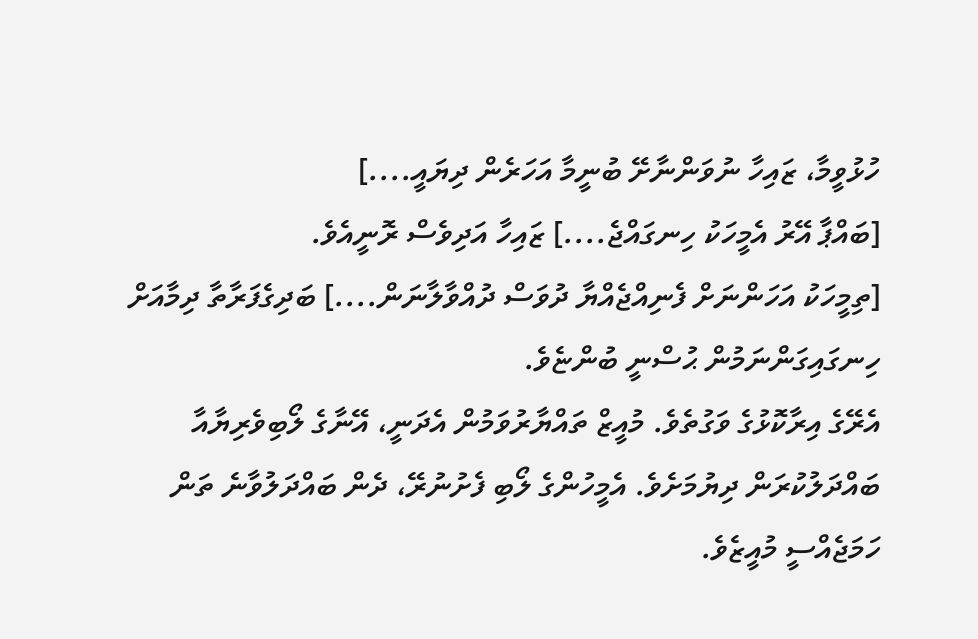ހުޅުވީމާ، ޒައިހާ ނުވަންނާށޭ ބުނީމާ އަހަރެން ދިޔައީ....]
[ބައްޕާ އޭރު އެމީހަކު ހިނގައްޖެ....] ޒައިހާ އަދިވެސް ރޮނީއެވެ.
[ތިމީހަކު އަހަންނަށް ފެނިއްޖެއްޔާ ދުވަސް ދުއްވާލާނަން....] ބަދިގެފަރާތާ ދިމާއަށް ހިނގައިގަންނަމުން ޙުސްނީ ބުންޏެވެ.
އެރޭގެ އިރާކޮޅުގެ ވަގުތެވެ. މުއީޒް ތައްޔާރުވަމުން އެދަނީ، އޭނާގެ ލޯބިވެރިޔާއާ ބައްދަލުކުރަން ދިޔުމަށެވެ. އެމީހުންގެ ލޯބި ފެށުނުރޭ، ދެން ބައްދަލުވާނެ ތަން ހަމަޖެއްސީ މުއީޒެވެ.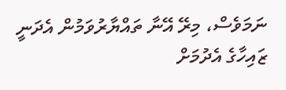ނަމަވެސް، މިރޭ އޭނާ ތައްޔާރުވަމުން އެދަނީ ޒައިހާގެ އެދުމަށް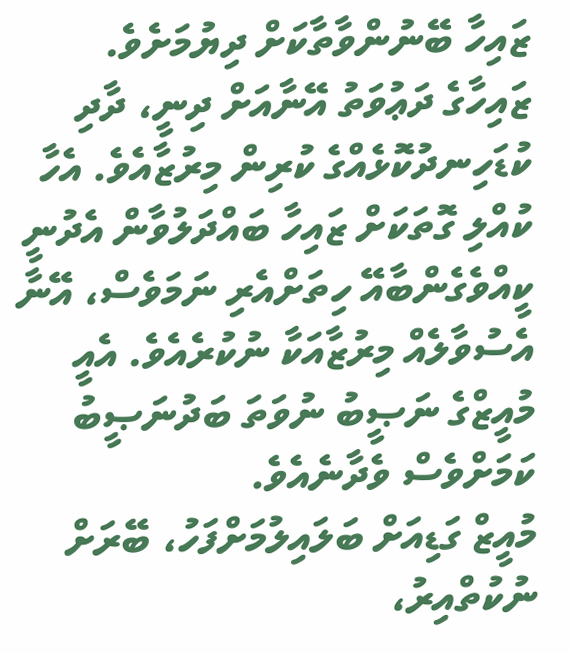ޒައިހާ ބޭނުންވާތާކަށް ދިޔުމަށެވެ.
ޒައިހާގެ ދަޢުވަތު އޭނާއަށް ދިނީ، ދާދި ކުޑަހިނދުކޮޅެއްގެ ކުރިން މިރުޒާއެވެ. އެހާ ކުއްލި ގޮތަކަށް ޒައިހާ ބައްދަލުވާން އެދުނީ ކީއްވެގެންބާއޭ ހިތަށްއެރި ނަމަވެސް، އޭނާ އެސުވާލެއް މިރުޒާއަކާ ނުކުރެއެވެ. އެއީ މުއީޒްގެ ނަޞީބު ނުވަތަ ބަދުނަޞީބު ކަމަށްވެސް ވެދާނެއެވެ.
މުއީޒް ގަޑިއަށް ބަލައިލުމަށްފަހު، ބޭރަށް ނުކުތްއިރު،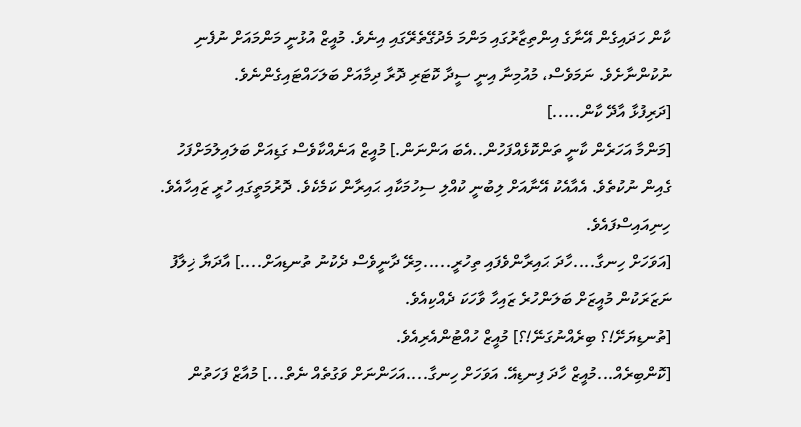ކާން ހަދައިގެން އޭނާގެ އިންތިޒާރުގައި މަންމަ މެދުގޭތެރޭގައި އިނެވެ. މުއީޒް އުޅުނީ މަންމައަށް ނުފެނި ނުކުންނާށެވެ. ނަމަވެސް، މުއުމިނާ އިނީ ސީދާ ކޮޓަރި ދޮރާ ދިމާއަށް ބަލަހައްޓައިގެންނެވެ.
[ދަރިފުޅާ އާދޭ ކާން.....]
[މަންމާ އަހަރެން ކާނީ ތަންކޮޅެއްފަހުން..އެބަ އަންނަން.] މުއީޒް އަނެއްކާވެސް ގަޑިއަށް ބަލައިލުމަށްފަހު ގެއިން ނުކުތެވެ. އެއާއެކު އޭނާއަށް ލިބުނީ ކުއްލި ސިހުމަކާއި ޙައިރާން ކަމެކެވެ. ދޮރުމަތީގައި ހުރީ ޒައިހާއެވެ. ހިނިއައިސްފައެވެ.
[އަވަހަށް ހިނގާ....ހާދަ ޙައިރާންވެފައި ތިހުރީ.....މިރޭ ދާނީވެސް ދެކުނު ތުނޑިއަށް....] އާދަޔާ ޚިލާފު ނަޒަރަކުން މުއީޒަށް ބަލަންހުރެ ޒައިހާ ވާހަކަ ދެއްކިއެވެ.
[ތުނޑިޔަށޭ!؟ ބިރެއްނުގަނޭ!؟] މުއީޒް ހުއްޓުންއެރިއެވެ.
[ކޮންބިރެއް...މުއީޒް ހާދަ ފިނޑިއޭ. އަވަހަށް ހިނގާ....އަހަންނަށް ވަގުތެއް ނެތް...] މުއާޒް ފަހަތުން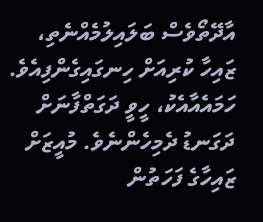އާދޭތޯވެސް ބަލައިލުމެއްނެތި، ޒައިހާ ކުރިއަށް ހިނގައިގެންފިއެވެ. ހަމައެއާއެކު، ހީވީ ދަގަތްފާނަށް ދަގަނޑު ދެމިހެންނެވެ. މުއީޒަށް ޒައިހާގެ ފަހަތުން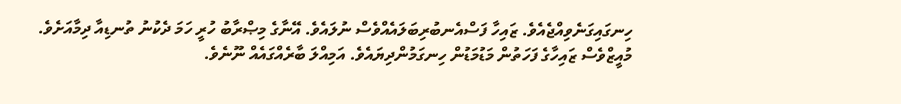ހިނގައިގަނެވިއްޖެއެވެ. ޒައިހާ ފަސްއެނބުރިބަލައެއްވެސް ނުލައެވެ. އޭނާގެ މިޞްރާބު ހުރީ ހަމަ ދެކުނު ތުނޑިއާ ދިމާއަށެވެ.
މުއީޒްވެސް ޒައިހާގެ ފަހަތުން މަޑުމަޑުން ހިނގަމުންދިޔައެވެ. އަމިއްލަ ބާރެއްގައެއް ނޫނެވެ.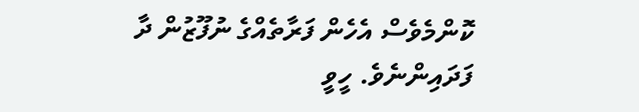ކޮންމެވެސް އެހެން ފަރާތެއްގެ ނުފޫޒުން ދާ ފަދައިންނެވެ. ހީވީ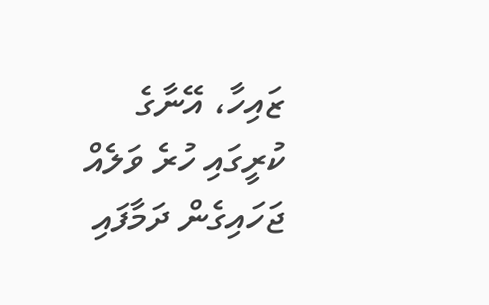ޒައިހާ، އޭނާގެ ކުރީގައި ހުރެ ވަލެއް ޖަހައިގެން ދަމާފައި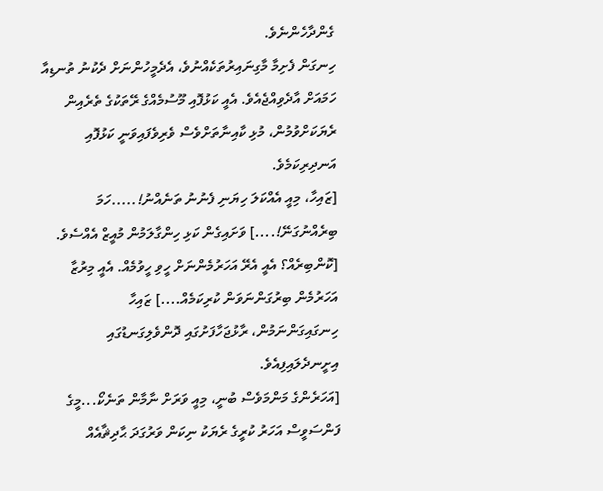ގެންދާހެންނެވެ.
ހިނގަން ފެށިމާ މާގިނައިރުތަކެއްނުވެ، އެދެމީހުންނަށް ދެކުނު ތުނޑިއާ ހަމައަށް އާދެވިއްޖެއެވެ. އެއީ ކަޅުފޮއި މޫސުމެއްގެ ރޭތަކުގެ ތެރެއިން ރެޔަކަށްވުމުން، މުޅި ކާއިނާތަށްވެސް ވެރިވެފައިވަނީ ކަޅުފޮއި އަނދިރިކަމެވެ.
[ޒައިހާ، މިއީ އެއްކަލަ ހިޔަނި ފެނުނު ތަނެއްނު!.....ހަމަ ބިރެއްނުގަނޭ!....] ވަށައިގެން ކަޅި ހިންގާލަމުން މުއީޒް އެއްސެވެ.
[ކޮންބިރެއް؟ އެއީ އެރޭ އަހަރުމެންނަށް ހީވި ހީވުމެއް. އެއީ މިރުޒާ އަހަރުމެން ބިރުގަންނަވަން ކުރިކަމެއް....] ޒައިހާ ހިނގައިގަންނަމުން، ރާޅުޖަހާފަށުގައި ދޮންވެލިގަނޑުގައި އިށީނދެލައިފިއެވެ.
[އަހަރެންގެ މަންމަވެސް ބުނީ، މިއީ ވަރަށް ނާމާން ތަނެކޯ...މީގެ ފަންސަވީސް އަހަރު ކުރީގެ ރެޔަކު ނިކަން ވަރުގަދަ ޙާދިޘާއެއް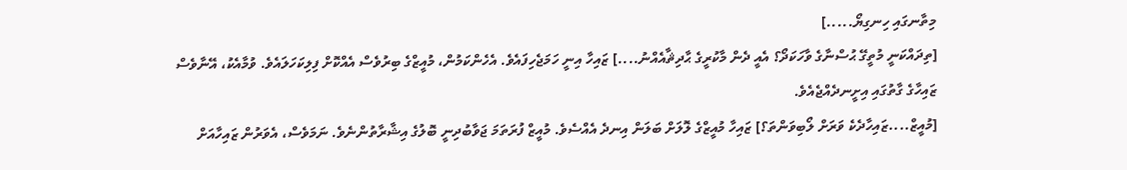މިތާނގައި ހިނގިޔޯ.....]
[ތިދައްކަނީ މުތީގޭ ޙުސްނާގެ ވާހަކަދޯ؟ އެއީ ދެން މާކުރީގެ ޙާދިޘާއެއްނު....] ޒައިހާ އިނީ ހަމަޖެހިފައެވެ. އެހެންކަމުން، މުއީޒްގެ ބިރުވެސް އެއްކޮށް ފިލިކަހަލައެވެ. ވުމާއެކު، އޭނާވެސް ޒައިހާގެ ގާތުގައި އިށީނދެއްޖެއެވެ.
[މުއީޒް....ޒައިހާދެކެ ވަރަށް ލޯބިވަންތަ؟] ޒައިހާ މުއީޒްގެ ލޮލަށް ބަލަން އިނދެ އެއްސެވެ. މުއީޒް ފުރަތަމަ ޖަވާބުދިނީ ބޮލުގެ އިޝާރާތުންނެވެ. ނަމަވެސް، އެވަރުން ޒައިހާއަށް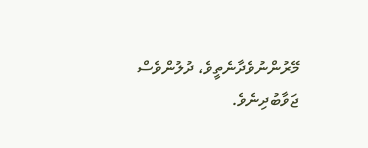މޭރުންނުވެދާނެތީވެ، ދުލުންވެސް ޖަވާބުދިނެވެ.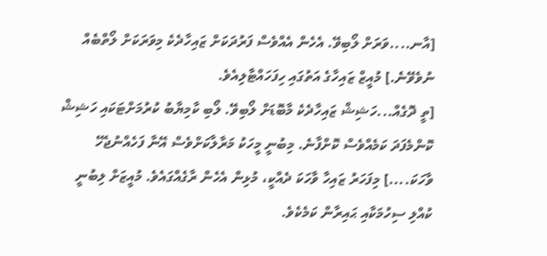[އާނ....ވަރަށް ލޯބިވޭ. އެހެން އެއްވެސް ފަރުދަކަށް ޒައިހާދެކެ މިވަރަކަށް ލޯތްބެއް ނުވެވޭނެ.] މުއީޒް ޒައިހާގެ އަތުގައި ހިފަހައްޓާލިއެވެ.
[ތީ ދޮގެއް...ހަޝިޝް ޒައިހާދެކެ މާބޮޑަށް ލޯބިވޭ. ލޯބި ކާމިޔާބު ކުރުމަށްޓަކައި ހަޝިޝް ކޮންމެފަދަ ކަމެއްވެސް ކޮށްފާނެ. މިބުނީ މީހަކު މަރާލާކަށްވެސް އޭނާ ފަހެއްނުޖެހޭ ވާހަކަ....] މިފަހަރު ޒައިހާ ވާހަކަ ދެއްކީ، މުޅިން އެހެން ރާގެއްގައެވެ. މުއީޒަށް ލިބުނީ ކުއްލި ސިހުމަކާއި ޙައިރާން ކަމެކެވެ.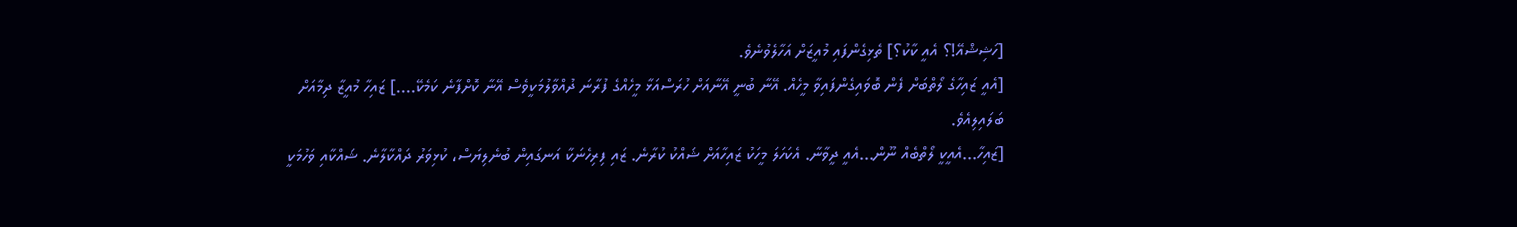[ހަޝިޝްއޭ!؟ އެއީ ކާކު؟] ތެޅިގެންފައި މުއީޒަށް އަހާލެވުނެވެ.
[އެއީ ޒައިހާގެ ލޯތްބަށް ފެން ބޮވައިގެންފައިވާ މީހެއް. އޭނާ ބުނީ އޭނާއަށް ހުރަސްއަޅާ މީހެއްގެ ފުރާނަ ދުއްވާލުމަކީވެސް އޭނާ ކޮށްފާނެ ކަމެކޭ....] ޒައިހާ މުއީޒާ ދިމާއަށް ބަލައިލިއެވެ.
[ޒައިހާ...އެއީކީ ލޯތްބެއް ނޫން...އެއީ ދީވާނާ. އެކަހަލަ މީހަކު ޒައިހާއަށް ޝައްކު ކުރާނެ. ޒައި ފިރިހެނަކާ އަނގައިން ބުނެލިޔަސް، ކުޅިވަރު ދައްކާލާނެ. ޝައްކާއި ވަހުމަކީ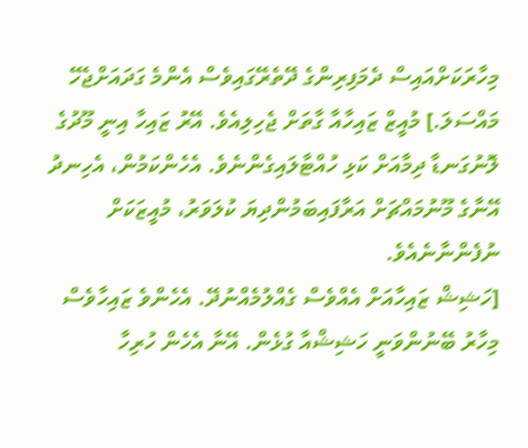މިހާރަކަށްއައިސް ދެމަފިރިންގެ ދޭތެރޭގައިވެސް އެންމެ ގަދައަށްޖެހޭ މައްސަލަ.] މުއީޒް ޒައިހާއާ ގާތަށް ޖެހިލިއެވެ. އޭރު ޒައިހާ އިނީ މޫދުގެ ލޮނުގަނޑާ ދިމާއަށް ކަޅި ހުއްޓާލައިގެންނެވެ. އެހެންކަމުން، އެހިނދު އޭނާގެ މޫނުމައްޗަށް އަރާފައިބަމުންދިޔަ ކުލަވަރު، މުއީޒަކަށް ނުފެންނާނެއެވެ.
[ހަޝިޝް ޒައިހާއަށް އެއްވެސް ގެއްލުމެއްނުދޭ. އެހެންވެ ޒައިހާވެސް މިހާރު ބޭނުންވަނީ ހަޝިޝްއާ ގުޅެން. އޭނާ އެހެން ހުރިހާ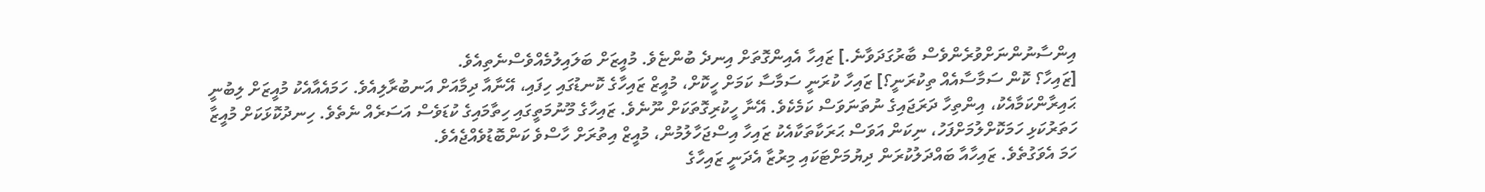އިންސާނުންނަށްވުރެންވެސް ބާރުގަދަވާނެ.] ޒައިހާ އެއިންގޮތަށް އިނދެ ބުންޏެވެ. މުއީޒަށް ބަލައިލުމެއްވެސްނެތިއެވެ.
[ޒައިހާ؟ ކޮން ސަމާސާއެއް ތިކުރަނީ؟] ޒައިހާ ކުރަނީ ސަމާސާ ކަމަށް ހީކޮށް، މުއީޒް ޒައިހާގެ ކޮނޑުގައި ހިފައި، އޭނާއާ ދިމާއަށް އަނބުރާލިއެވެ. ހަމައެއާއެކު މުއީޒަށް ލިބުނީ ޙައިރާންކަމާއެކު، އިންތިހާ ދަރަޖައިގެ ނުތަނަވަސް ކަމެކެވެ. އޭނާ ހީކުރިގޮތަކަށް ނޫނެވެ. ޒައިހާގެ މޫނުމަތީގައި ހިތާމައިގެ ކުޑަވެސް އަސަރެއް ނެތެވެ. ހިނދުކޮޅަކަށް މުއީޒާ ހަތަރުކަޅި ހަމަކޮށްލުމަށްފަހު، ނިކަން އަވަސް ޙަރަކާތަކާއެކު ޒައިހާ އިސްޖަހާލުމުން، މުއީޒް އިތުރަށް ހާސްވެ ކަންބޮޑުވެއްޖެއެވެ.
ހަމަ އެވަގުތެވެ. ޒައިހާއާ ބައްދަލުކުރަން ދިޔުމަށްޓަކައި މިރުޒާ އެދަނީ ޒައިހާގެ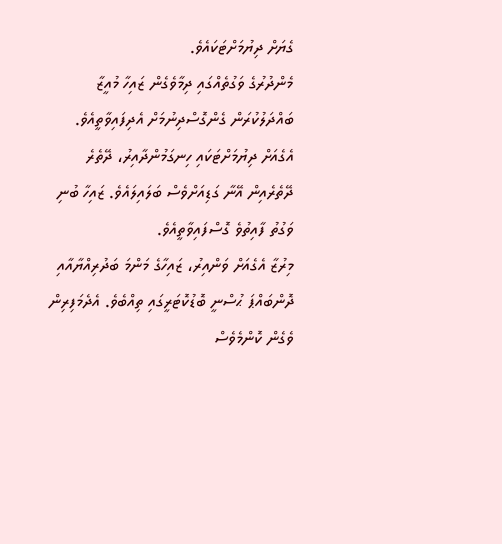ގެޔަށް ދިޔުމަށްޓަކައެވެ.
މެންދުރުގެ ވަގުތެއްގައި ދިމާވެގެން ޒައިހާ މުއީޒާ ބައްދަލުކުރަން ގެންގޮސްދިނުމަށް އެދިފައިވާތީއެވެ. އެގެއަށް ދިޔުމަށްޓަކައި ހިނގަމުންދާއިރު، ދޭތެރެ ދޭތެރެއިން އޭނާ ގަޑިއަށްވެސް ބަލައިލައެވެ. ޒައިހާ ބުނި ވަގުތު ފާއިތުވެ ގޮސްފައިވާތީއެވެ.
މިރުޒާ އެގެއަށް ވަންއިރު، ޒައިހާގެ މަންމަ ބަދުރިއްޔާއާއި ދޮންބައްޕަ ޙުސްނީ ބޮޑުކޮޓަރީގައި ތިއްބެވެ. އެދެމަފިރިން ވެގެން ކޮންމެވެސް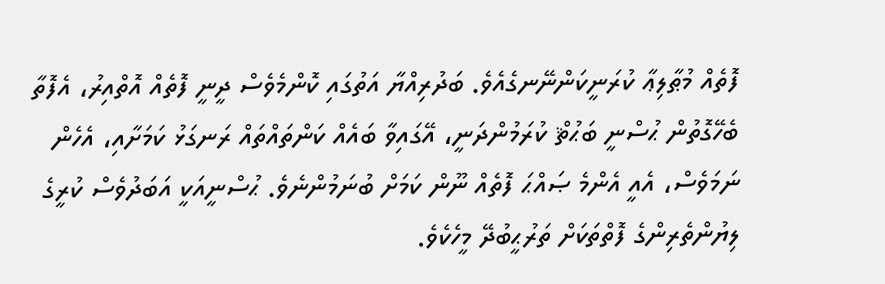ފޮތެއް މުޠާލިޢާ ކުރަނީކަންނޭނގެއެވެ. ބަދުރިއްޔާ އަތުގައި ކޮންމެވެސް ދީނީ ފޮތެއް އޮތްއިރު، އެފޮތާ ބެހޭގޮތުން ޙުސްނީ ބަޙުޘް ކުރަމުންދަނީ، އޭގައިވާ ބައެއް ކަންތައްތައް ރަނގަޅު ކަމަށާއި، އެހެން ނަމަވެސް، އެއީ އެންމެ ޞައްޙަ ފޮތެއް ނޫން ކަމަށް ބުނަމުންނެވެ. ޙުސްނީއަކީ އަބަދުވެސް ކުރީގެ ލިޔުންތެރިންގެ ފޮތްތަކަށް ތަރުޙީބުދޭ މީހެކެވެ.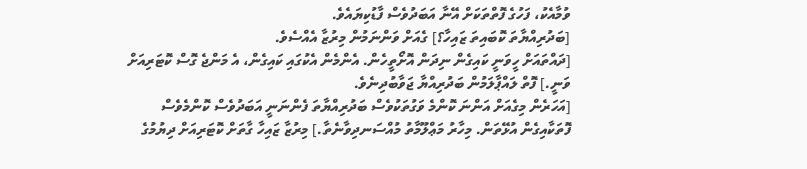ވުމާއެކު، ފަހުގެ ފޮތްތަކަށް އޭނާ އަބަދުވެސް ފާޑުކިޔައެވެ.
[ބަދުރިއްޔާތަ ކޮބައިތަ ޒައިހާ؟] ގެއަށް ވަންނަމުން މިރުޒާ އެއްސެވެ.
[ދައްތައަށް ހީވަނީ ކައިގެން ނިދަން އޮށޯތީހެން. އެންމެން އެކުގައި ކައިގެން، އެ މަންޖެ ގޮސް ކޮޓަރިއަށް ވަނީ.] ފޮތް ލައްޕާލަމުން ބަދުރިއްޔާ ޖަވާބުދިނެވެ.
[އަހަރެން މިގެއަށް އަންނަ ކޮންމެ ވަގުތަކުވެސް ބަދުރިއްޔާތަ ފެންނަނީ އަބަދުވެސް ކޮންމެވެސް ފޮތަކާއިގެން އުޅޭތަން. މިހާރު މަޢްލޫމާތު މުއްސަނދިވާނެތާ.] މިރުޒާ ޒައިހާ ގާތަށް ކޮޓަރިއަށް ދިޔުމުގެ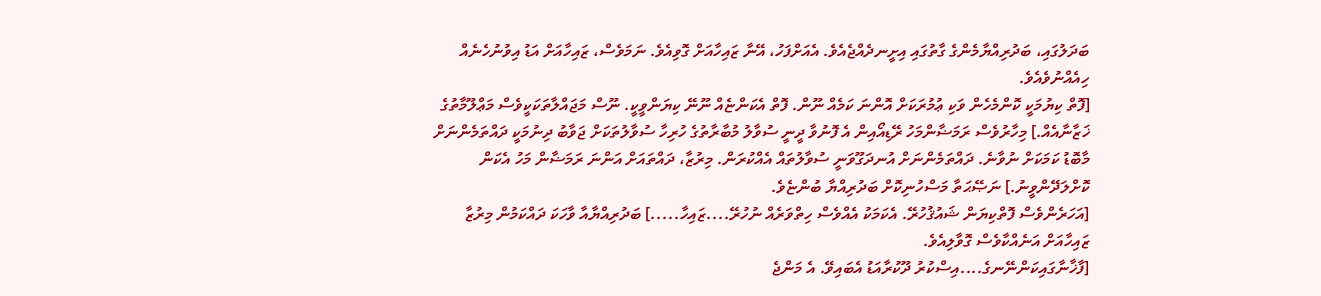ބަދަލުގައި، ބަދުރިއްޔާމެންގެ ގާތުގައި އިށީނދެއްޖެއެވެ. އެއަށްފަހު، އޭނާ ޒައިހާއަށް ގޮވިއެވެ. ނަމަވެސް، ޒައިހާއަށް އަޑު އިވުނުހެނެއް ހިއެއްނުވެއެވެ.
[ފޮތް ކިޔުމަކީ ކޮންމެހެން ވަކި ޢުމުރަކަށް އޮންނަ ކަމެއް ނޫން. ފޮތް އެކަންޏެއް ނޫނޭ ކިޔަންވީކީ. ނޫސް މަޖައްލާތަކަކީވެސް މަޢްލޫމާތުގެ ޚަޒާނާއެއް.] މިހާރުވެސް ރަމަޟާންމަހު ރޭޑިއޯއިން އެ ފޮނުވާ ދީނީ ސުވާލު މުބާރާތުގެ ހުރިހާ ސުވާލުތަކަށް ޖަވާބު ދިނުމަކީ ދައްތަމެންނަށް މާބޮޑު ކަމަކަށް ނުވާނެ. ދައްތަމެންނަށް އުނދަގޫވަނީ ސުވާލުތައް އެއްކުރަން. މިރުޒާ، ދައްތައަށް އަންނަ ރަމަޟާން މަހު އެކަން ކޮށްލަދޭންވީނު.] ނަޞޭޙަތާ މަސްހުނިކޮށް ބަދުރިއްޔާ ބުންޏެވެ.
[އަހަރެންވެސް ފޮތްކިޔަން ޝައުޤުހުރޭ. އެކަމަކު އެއްވެސް ހިތްވަރެއް ނުހުރޭ....ޒައިހާ.....] ބަދުރިއްޔާއާ ވާހަކަ ދައްކަމުން މިރުޒާ ޒައިހާއަށް އަނެއްކާވެސް ގޮވާލިއެވެ.
[ފާޚާނާގައިކަންނޭނގެ....އިސްކުރު ދޫކުރާއަޑު އެބައިވޭ. އެ މަންޖެ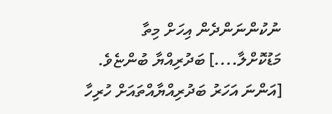ނުކުންނަންދެން އިހަށް މިތާ މަޑުކޮށްލާ....] ބަދުރިއްޔާ ބުންޏެވެ.
[އަންނަ އަހަރު ބަދުރިއްޔާއްތައަށް ހުރިހާ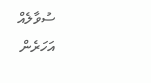ސުވާލެއް އަހަރެން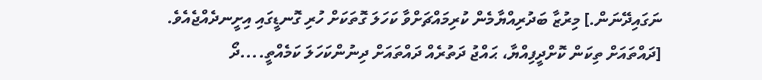ނަގައިދޭނަން.] މިރުޒާ ބަދުރިއްޔާމެން ކުރިމައްޗަށްވާ ކަހަލަ ގޮތަކަށް ހުރި ގޮނޑީގައި އިށީނދެއްޖެއެވެ.
[ދައްތައަށް ތިކަން ކޮށްދީފިއްޔާ، ޙައްޖު ދަތުރެއް ދައްތައަށް ދިނުންކަހަލަ ކަމެއްތީ....ދޯ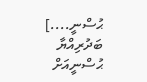ޙުސްނީ....] ބަދުރިއްޔާ ޙުސްނީއަށް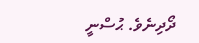ދޯދިނެވެ. ޙުސްނީ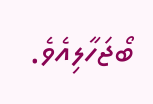ބޯޖަހާލިއެވެ.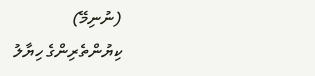(ނުނިމޭ)
ކިޔުންތެރިންގެ ހިޔާލު